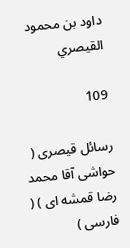داود بن محمود القيصري

109

رسائل قيصرى ( حواشى آقا محمد رضا قمشه اى ) ( فارسى )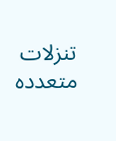تنزلات متعدده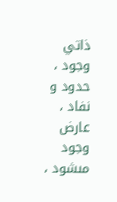ذاتي وجود ، حدود و نفاد ، عارض وجود مىشود ،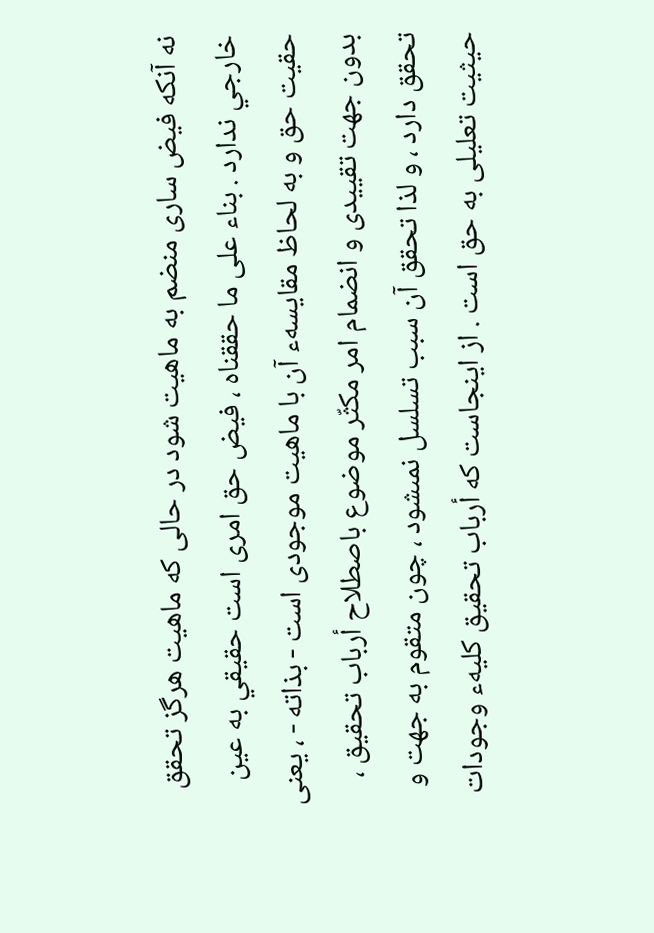نه آنكه فيض سارى منضم به ماهيت شود در حالى كه ماهيت هرگز تحقق خارجي ندارد . بناء على ما حققناه ، فيض حق امرى است حقيقي به عين حقيت حق و به لحاظ مقايسهء آن با ماهيت موجودى است - بذاته - ، يعنى بدون جهت تقييدى و انضمام امر مكثّر موضوع باصطلاح أرباب تحقيق ، تحقق دارد ، و لذا تحقق آن سبب تسلسل نمىشود ، چون متقوم به جهت و حيثيت تعليلى به حق است . از اينجاست كه أرباب تحقيق كليهء وجودات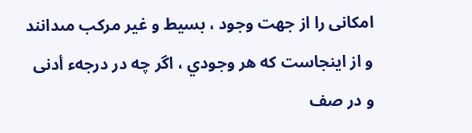امكانى را از جهت وجود ، بسيط و غير مركب مىدانند و از اينجاست كه هر وجودي ، اگر چه در درجهء أدنى و در صف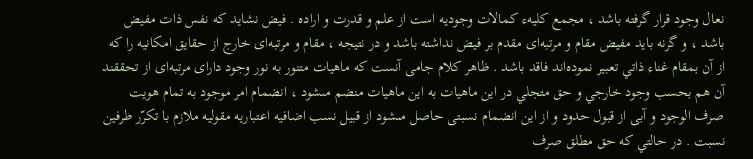نعال وجود قرار گرفته باشد ، مجمع كليهء كمالات وجوديه است از علم و قدرت و اراده . فيض نشايد كه نفس ذات مفيض باشد ، و گرنه بايد مفيض مقام و مرتبه‌اى مقدم بر فيض نداشته باشد و در نتيجه ، مقام و مرتبه‌اى خارج از حقايق امكانيه را كه از آن بمقام غناء ذاتي تعبير نموده‌اند فاقد باشد . ظاهر كلام جامى آنست كه ماهيات متنور به نور وجود داراى مرتبه‌اى از تحققند آن هم بحسب وجود خارجي و حق متجلي در اين ماهيات به اين ماهيات منضم مىشود ، انضمام امر موجود به تمام هويت صرف الوجود و آبى از قبول حدود و از اين انضمام نسبتى حاصل مىشود از قبيل نسب اضافيه اعتباريه مقوليه ملازم با تكرّر طرفين نسبت . در حالتي كه حق مطلق صرف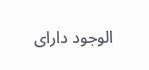الوجود داراى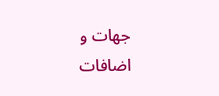جهات و اضافات